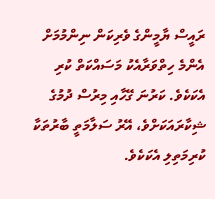ރައީސް ޔާމީންގެ ވެރިކަން ނިންމުމަށް އެންމެ ހިތްވަރާއެކު މަސައްކަތް ކުރި އެކަކެވެ. ކަރުނަ ގޭހާއި މިރުސް ދުމުގެ ޝިކާރައަކަށްވެ، އޭރު ސަލާމަތީ ބާރުތަކާ ކުރިމަތިލި އެކަކެވެ.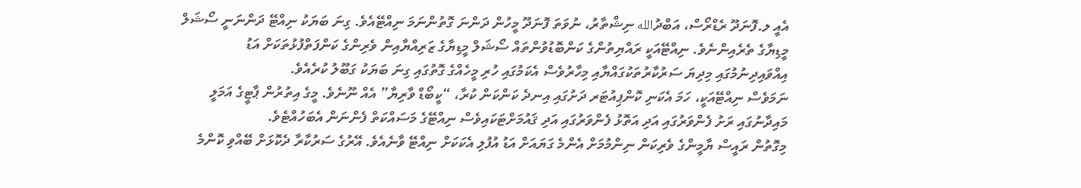އެއީ ލ.ފޮނަދޫ ރެޑްރޯސް، އަބްދުالله ނިޝްތާރު، ނުވަތަ ފޮނަދޫ މީހުން ދަންނަ ގޮތުންނަމަ ނިއްޓޭއެވެ. ގިނަ ބަޔަކު ނިއްޓޭ ދަންނަނީ ސޯޝަލް މީޑިޔާގެ ތެރެއިންނެވެ. ނިއްޓޭއަކީ ރައްޔިތުންގެ ކަންބޮޑުވުންތައް ސޯޝަލް މީޑިޔާގެ ޒަރިއްޔާއިން ވެރިންގެ ކަންފަތްފުޅުތަކަށް އަޑު އިއްވައިދިނުމުގައި މިދިޔަ ސަރުކާރުތަކުގައްޔާއި މިހާރުވެސް އެކަމުގައި ހުރި މީހެއްގެ ގޮތުގައި ގިނަ ބަޔަކު ގަބޫލު ކުރެއެވެ.
ނަމަވެސް ނިއްޓޭއަކީ، ހަމަ އެކަނި ކޮންޕިއުޓަރ ދަށުގައި އިނދެ ކަންކަން ކުރާ، “ކީބޯޑް ވާރިޔާ” އެއް ނޫނެވެ. މީގެ އިތުރުން ޕާޓީގެ އަމަލީ މައިދާނުގައި ރަށު ފެންވަރުގައި އަދި އަތޮޅު ފެންވަރުގައި އަދި ޤައުމަށްޓަކައިވެސް ނިއްޓޭގެ މަސައްކަތް ފެންނަން އެބަހުއްޓެވެ.
މިގޮތުން ރައީސް ޔާމީންގެ ވެރިކަން ނިންމުމަށް އެންމެ ގަޔައަށް އަޑު އުފުލި އެކަކަށް ނިއްޓޭ ވާނެއެވެ. އޭރުގެ ސަރުކާރާ ދެކޮޅަށް ބޭއްވި ކޮންމެ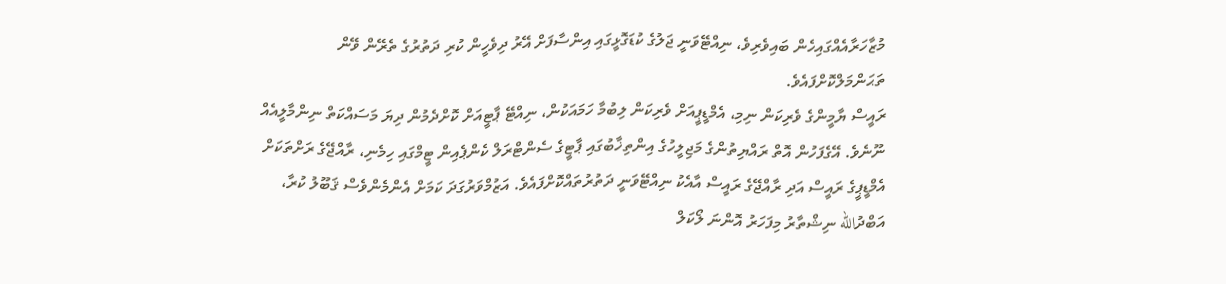މުޒާހަރާއެއްގައިހެން ބައިވެރިވެ، ނިއްޓޭވަނީ ޖަލުގެ ކުޑަގޮޅީގައި އިންސާފަށް އޭރު ދިވެހީން ކުރި ދަތުރުގެ ތެރޭން ވޭން ތަޙަންމަލްކޮށްފައެވެ.
ރައީސް ޔާމީންގެ ވެރިކަން ނިމި، އެމްޑީޕީއަށް ވެރިކަން ލިބުމާ ހަމައަކުން، ނިއްޓޭ ޕާޓީއަށް ކޮށްދެމުން ދިޔަ މަސައްކަތް ނިންމާލީއެއް ނޫނެވެ. އޭގެފަހުން އޮތް ރައްޔިތުންގެ މަޖިލީހުގެ އިންތިޚާބުގައި ޕާޓީގެ ސެންޓްރަލް ކެންޕެއިން ޓީމްގައި ހިމެނި، ރާއްޖޭގެ ރަށްތަކަށް އެމްޑީޕީގެ ރައީސް އަދި ރާއްޖޭގެ ރައީސް އާއެކު ނިއްޓޭވަނީ ދަތުރުތައްކޮށްފައެވެ. އަޒުމްވަރުގަދަ ކަމަށް އެންމެންވެސް ޤަބޫލު ކުރާ، އަބްދުالله ނިޝްތާރު މިފަހަރު އޮންނަ ލޯކަލް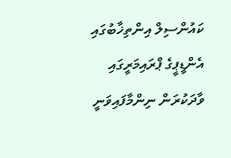ކައުންސިލް އިންތިޚާބުގައި އެންޑީޕީގެ ޕްރައިމަރީގައި ވާދަކުރަން ނިންމާފައިވަނީ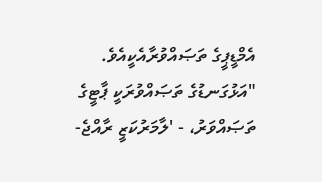އެމްޑީޕީގެ ތަޞައްވުރާއެކީއެވެ.
"އަޅުގަނޑުގެ ތަޞައްވުރަކީ ޕާޓީގެ ތަޞައްވަރު، - 'ލާމަރުކަޒީ ރާއްޖެ-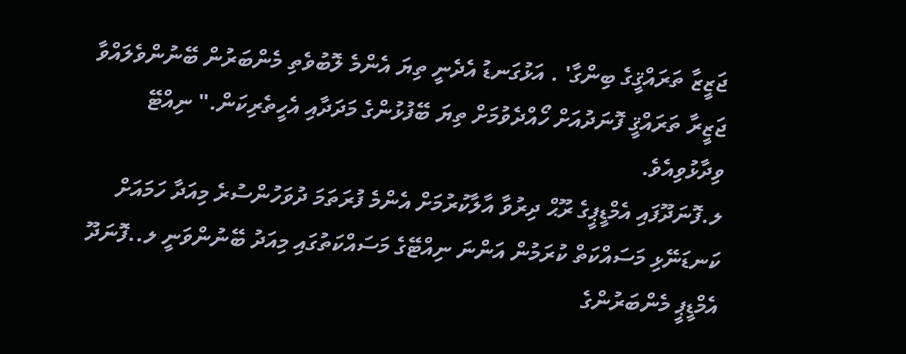ޖަޒީޒާ ތަރައްޤީގެ ބިންގާ' . އަޅުގަނޑު އެދެނީ ތިޔަ އެންމެ ލޮބުވެތި މެންބަރުން ބޭނުންވެލައްވާ ޖަޒީރާ ތަރައްޤީ ފޮނަދުއަށް ހޯއްދެވުމަށް ތިޔަ ބޭފުޅުންގެ މަދަދާއި އެހީތެރިކަން." ނިއްޓޭ ވިދާޅުވިއެވެ.
ލ.ފޮނަދޫފައި އެމްޑީޕީގެ ރޫޙް ދިރުވާ އާލާކުރުމަށް އެންމެ ފުރަތަމަ ދުވަހުންސުރެ މިއަދާ ހަމައަށް ކަނޑަނޭޅި މަސައްކަތް ކުރަމުން އަންނަ ނިއްޓޭގެ މަސައްކަތުގައި މިއަދު ބޭނުންވަނީ ލ..ފޮނަދޫ އެމްޑީޕީ މެންބަރުންގެ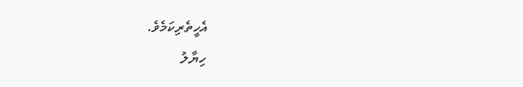އެހީތެރިކަމެވެ.
ހިޔާލު